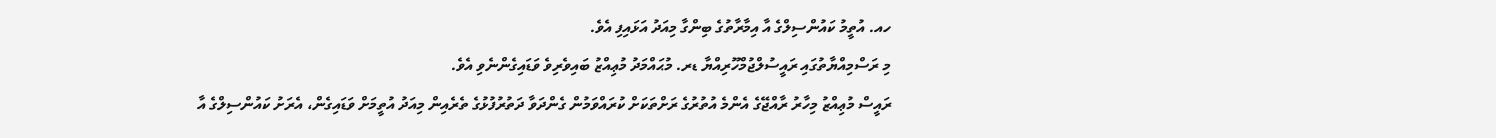ހއ. އުތީމު ކައުންސިލްގެ އާ އިމާރާތުގެ ބިންގާ މިއަދު އަޅައިފި އެވެ.
މި ރަސްމިއްޔާތުގައި ރައީސުލްޖުމްހޫރިއްޔާ ޑރ. މުޙައްމަދު މުޢިއްޒު ބައިވެރިވެ ވަޑައިގެންނެވި އެވެ.
ރައީސް މުޢިއްޒު މިހާރު ރާއްޖޭގެ އެންމެ އުތުރުގެ ރަށްތަކަށް ކުރައްވަމުން ގެންދަވާ ދަތުރުފުޅުގެ ތެރެއިން މިއަދު އުތީމަށް ވަޑައިގެން، އެރަށު ކައުންސިލްގެ އާ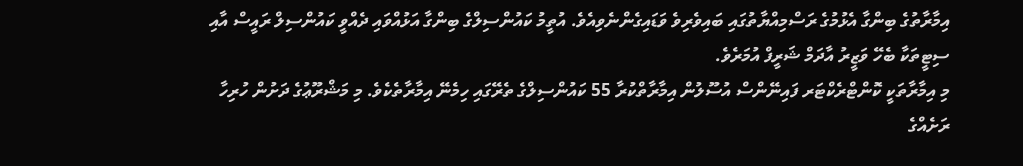އިމާރާތުގެ ބިންގާ އެޅުމުގެ ރަސްމިއްޔާތުގައި ބައިވެރިވެ ވަޑައިގެންނެވިއެވެ. އުތީމު ކައުންސިލްގެ ބިންގާ އަޅުއްވައި ދެއްވީ ކައުންސިލް ރައީސް އާއި ސިޓީތަކާ ބެހޭ ވަޒީރު އާދަމް ޝަރީފް އުމަރެވެ.
މި އިމާރާތަކީ ކޮންޓްރެކްޓަރ ފައިނޭންސް އުސޫލުން އިމާރާތްކުރާ 55 ކައުންސިލްގެ ތެރޭގައި ހިމެނޭ އިމާރާތެކެވެ. މި މަޝްރޫޢުގެ ދަށުން ހުރިހާ ރަށެއްގެ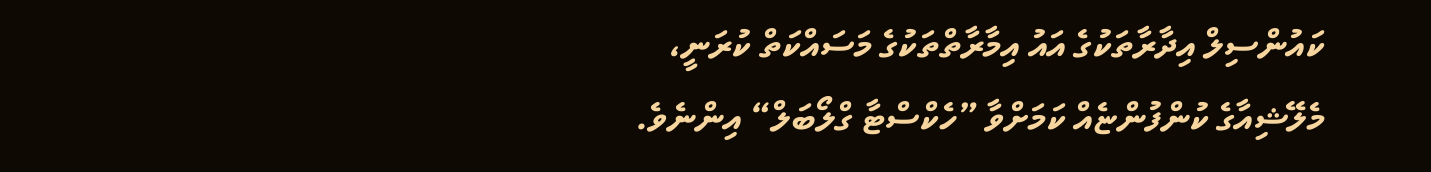ކައުންސިލް އިދާރާތަކުގެ އައު އިމާރާތްތަކުގެ މަސައްކަތް ކުރަނީ، މެލޭޝިއާގެ ކުންފުންޏެއް ކަމަށްވާ ”ހެކްސްޓާ ގްލޯބަލް“ އިންނެވެ.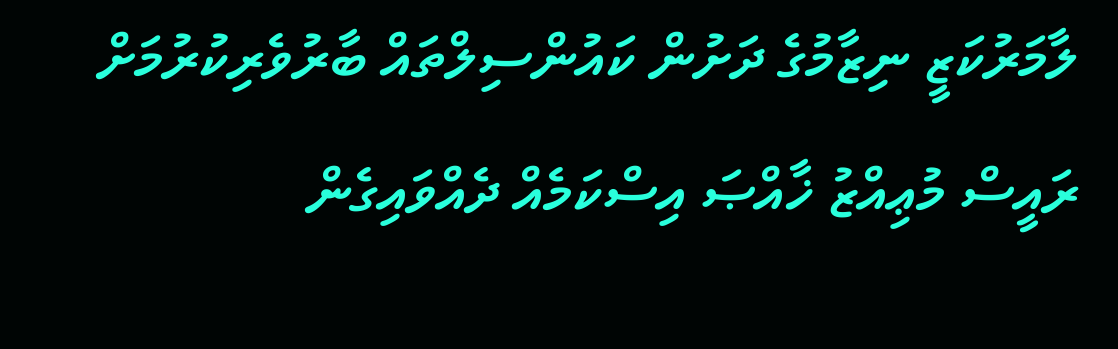ލާމަރުކަޒީ ނިޒާމުގެ ދަށުން ކައުންސިލްތައް ބާރުވެރިކުރުމަށް ރައީސް މުޢިއްޒު ޚާއްޞަ އިސްކަމެއް ދެއްވައިގެން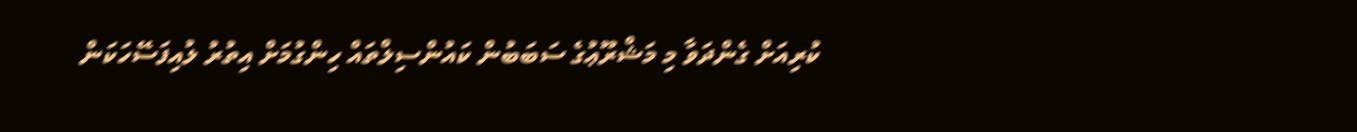ކުރިއަށް ގެންދަވާ މި މަޝްރޫޢުގެ ސަބަބުން ކައުންސިލްތައް ހިންގުމަށް އިތުރު ލުއިފަސޭހަކަން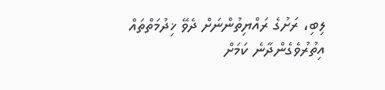ލިބި، ރަށުގެ ރައްޔިތުންނަށް ދެވޭ ޚިދުމަތްތައް އިތުރުވެގެންދާނެ ކަމަށް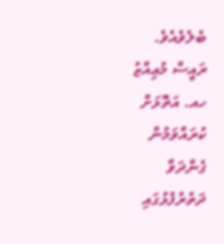ބެލެވެއެވެ.
ރައީސް މުޢިއްޒު ހއ. އަތޮޅަށް ކުރައްވަމުން ގެންދަވާ ދަތުރުފުޅުގައި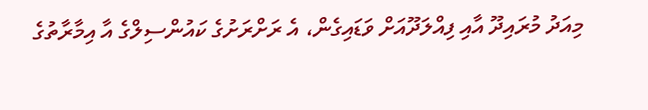މިއަދު މުރައިދޫ އާއި ފިއްލަދޫއަށް ވަޑައިގެން، އެ ރަށްރަށުގެ ކައުންސިލްގެ އާ އިމާރާތުގެ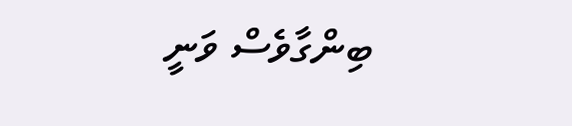ބިންގާވެސް ވަނީ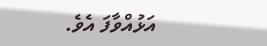އަޅުއްވާފަ އެވެ.